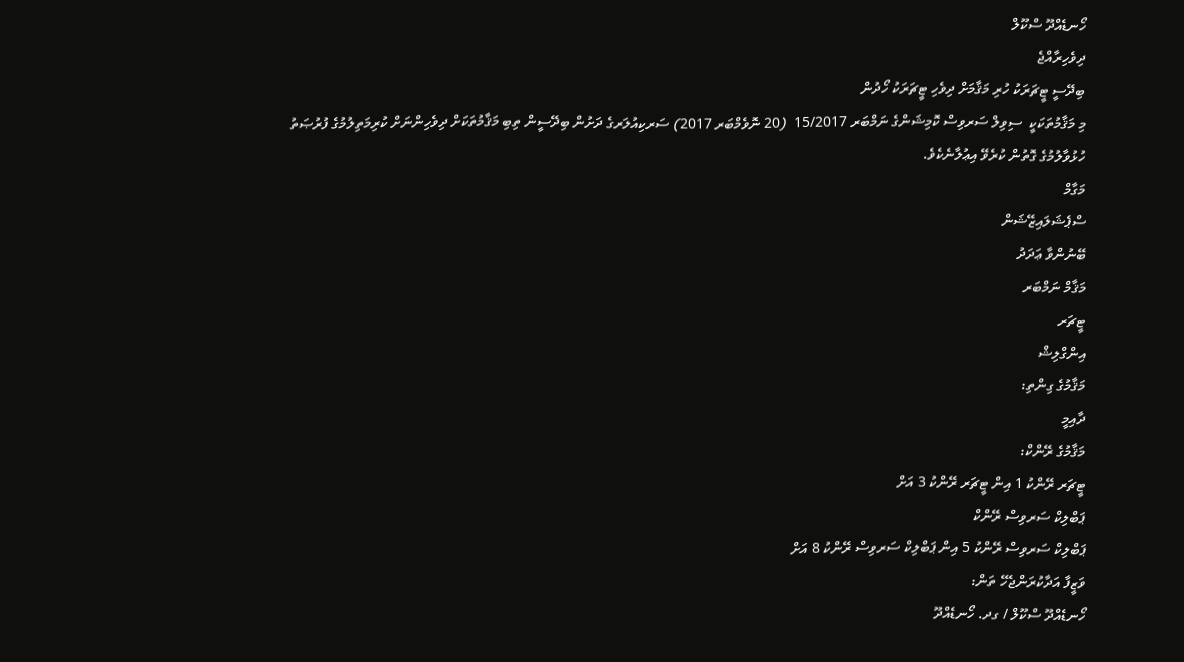ހޯނޑެއްދޫ ސްކޫލް
ދިވެހިރާއްޖެ
ބިދޭސީ ޓީޗަރަކު ހުރި މަޤާމަށް ދިވެހި ޓީޗަރަކު ހޯދުން
މި މަޤާމުތަކަކީ  ސިވިލް ސަރވިސް ކޮމިޝަންގެ ނަމްބަރ 15/2017  (20 ނޮވެމްބަރ 2017) ސަރކިއުލަރގެ ދަށުން ބިދޭސީން ތިބި މަޤާމުތަކަށް ދިވެހިންނަށް ކުރިމަތިލުމުގެ ފުރުޞަތު ހުޅުވާލުމުގެ ގޮތުން ކުރެވޭ އިޢުލާނެކެވެ.
މަގާމް
ސްޕެޝަލައިޒޭޝަން
ބޭނުންވާ ޢަދަދު
މަޤާމް ނަމްބަރ
ޓީޗަރ
އިންގްލިޝް
މަޤާމުގެ ގިންތި:
ދާއިމީ
މަޤާމުގެ ރޭންކް:
ޓީޗަރ ރޭންކު 1 އިން ޓީޗަރ ރޭންކު 3 އަށް
ޕަބްލިކް ސަރވިސް ރޭންކް
ޕަބްލިކް ސަރވިސް ރޭންކު 5 އިން ޕަބްލިކް ސަރވިސް ރޭންކު 8 އަށް
ވަޒީފާ އަދާކުރަންޖެހޭ ތަން:
ހޯނޑެއްދޫ ސްކޫލް / ގދ. ހޯނޑެއްދޫ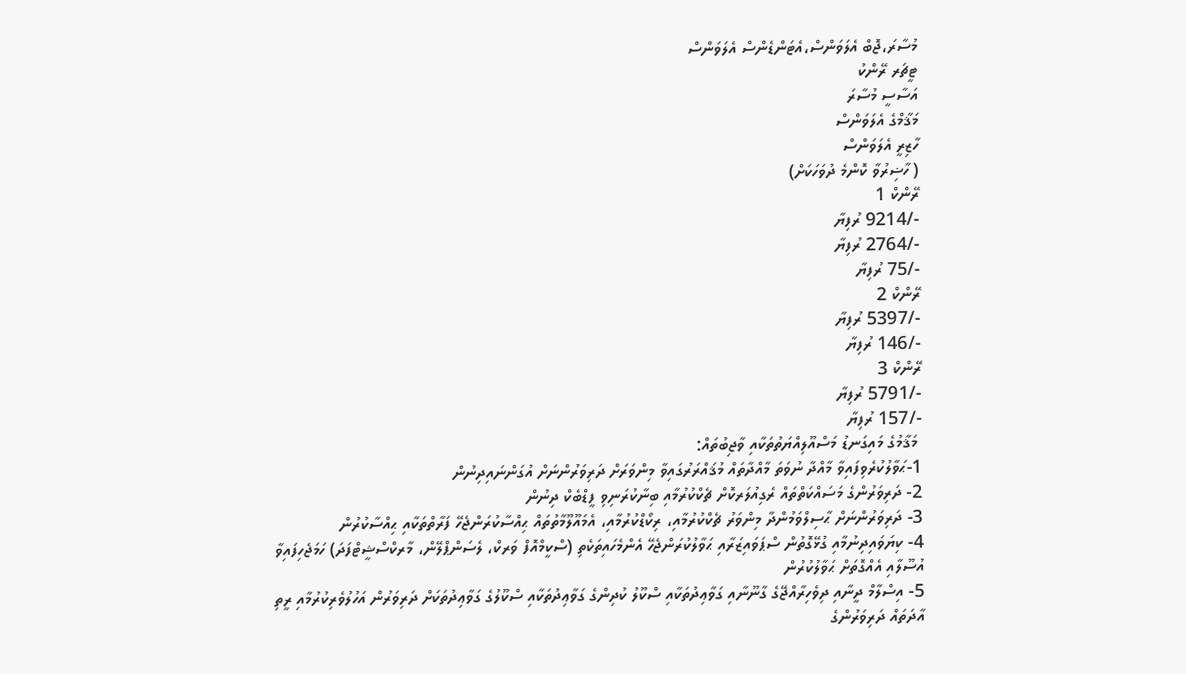މުސާރަ،ޖޮބް އެލަވަންސް،އެޓަންޑެންސް އެލަވަންސް
ޓީޗަރ ރޭންކު
އަސާސީ މުސާރަ
މަޤާމްގެ އެލަވަންސް
ހާޒިރީ އެލަވަންސް
( ހާޟިރުވާ ކޮންމެ ދުވަހަކަށް)
ރޭންކް 1
-/9214 ރުފިޔާ
-/2764 ރުފިޔާ
-/75 ރުފިޔާ
ރޭންކް 2
-/5397 ރުފިޔާ
-/146 ރުފިޔާ
ރޭންކް 3
-/5791 ރުފިޔާ
-/157 ރުފިޔާ
 މަޤާމުގެ މައިގަނޑު މަސްއޫލިއްޔަތުތަކާއި ވާޖިބުތައް:
1-ޙަވާލުކުރެވިފައިވާ މާއްދާ ނުވަތަ މާއްދާތައް މުޤައްރަރުގައިވާ މިންވަރަށް ދަރިވަރުންނަށް އުގަންނައިދިނުން
2- ދަރިވަރުންގެ މަސައްކަތްތައް ރެގިއުލަރކޮށް ޗެކްކުރުމާއި ބިނާކުރަނިވި ފީޑްބެކް ދިނުން
3- ދަރިވަރުންނަށް ޙާސިލްވަމުންދާ މިންވަރު ޗެކްކުރުމާއި، ރިކޯޑްކުރުމާއި، އެމައޫލޫމާތުތައް ޙިއްސާކުރަންޖެހޭ ފަރާތްތަކާއި ޙިއްސާކުރުން
4- ކިޔަވައިދިނުމާއި ގުޅޭގޮތުން ސްޕަވައިޒަރާއި ޙަވާލުކުރަންޖެހޭ އެންމެހައިތަކެތި (ސްކީމްއޮފް ވަރކް، ލެސަންޕްލޭން، މާރކްސްޝީޓްފަދަ) ހަމަޖެހިފައިވާ އުސޫލާއި އެއްގޮތަށް ޙަވާލުކުރުން
5- އިސްލާމް ދީނާއި ދިވެހިރާއްޖޭގެ ގާނޫނާއި ގަވާޢިދުތަކާއި ސްކޫލު ކުދިންގެ ގަވާޢިދުތަކާއި ސްކޫލުގެ ގަވާޢިދުތަކަށް ދަރިވަރުން އަހުލުވެރިކުރުމާއި ރީތި އާދަތައް ދަރިވަރުންގެ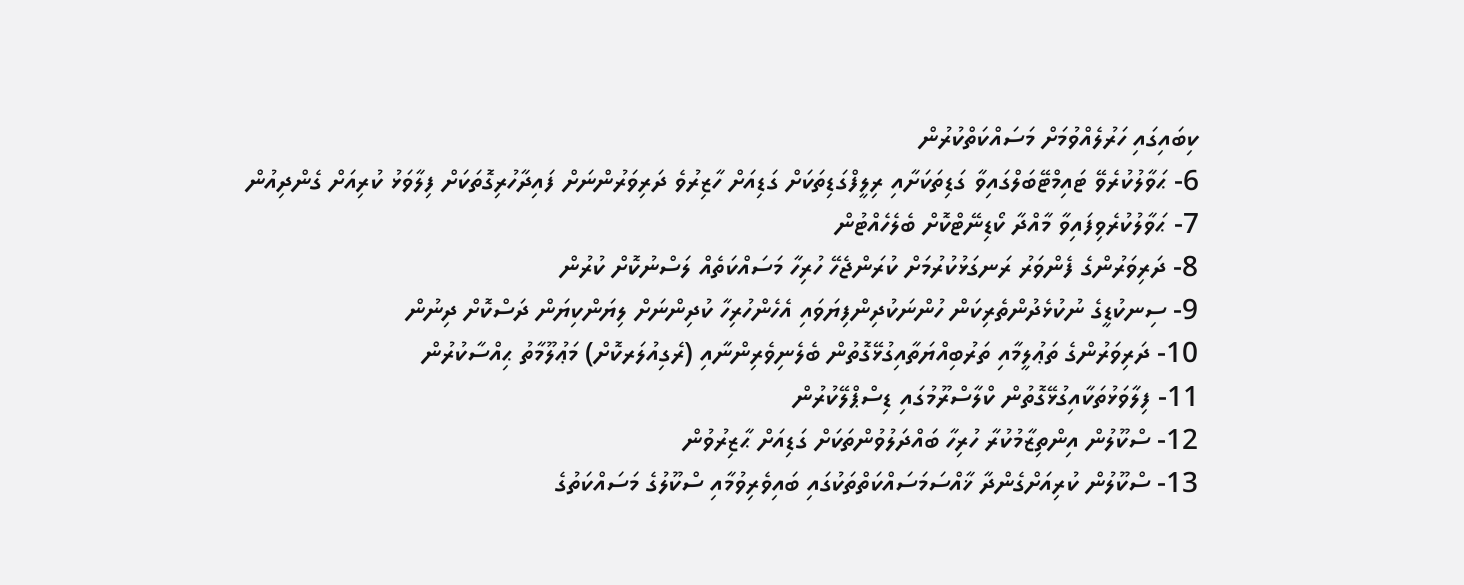ކިބައިގައި ހަރުލެއްވުމަށް މަސައްކަތްކުރުން
6- ޙަވާލުކުރެވޭ ޓައިމްޓޭބަލްގައިވާ ގަޑިތަކަށާއި ރިލީފްގަޑިތަކަށް ގަޑިއަށް ހާޒިރުވެ ދަރިވަރުންނަށް ފައިދާހުރިގޮތަކަށް ފިލާވަޅު ކުރިއަށް ގެންދިއުން
7- ޙަވާލުކުރެވިފައިވާ މާއްދާ ކޯޑިނޭޓްކޮށް ބެލެހެއްޓުން
8- ދަރިވަރުންގެ ފެންވަރު ރަނގަޅުކުރުމަށް ކުރަންޖެހޭ ހުރިހާ މަސައްކަތެއް ލަސްނުކޮށް ކުރުން
9- ސިނކުޑީގެ ނުކުޅެދުންތެރިކަން ހުންނަކުދިންފިޔަވައި އެހެންހުރިހާ ކުދިންނަށް ލިޔަންކިޔަން ދަސްކޮށް ދިނުން
10- ދަރިވަރުންގެ ތަޢުލީމާއި ތަރުބިއްޔަތާއިގުޅޭގޮތުން ބެލެނިވެރިންނާއި (ރެގިއުލަރކޮށް) މަޢުލޫމާތު ޙިއްސާކުރުން
11- ފިލާވަޅުތަކާއިގުޅޭގޮތުން ކްލާސްރޫމުގައި ޑިސްޕްލޭކުރުން
12- ސްކޫލުން އިންތިޒާމުކުރާ ހުރިހާ ބައްދަލުވުންތަކަށް ގަޑިއަށް ޙާޒިރުވުން
13- ސްކޫލުން ކުރިއަށްގެންދާ ޚާއްސަމަސައްކަތްތަކުގައި ބައިވެރިވުމާއި ސްކޫލުގެ މަސައްކަތުގެ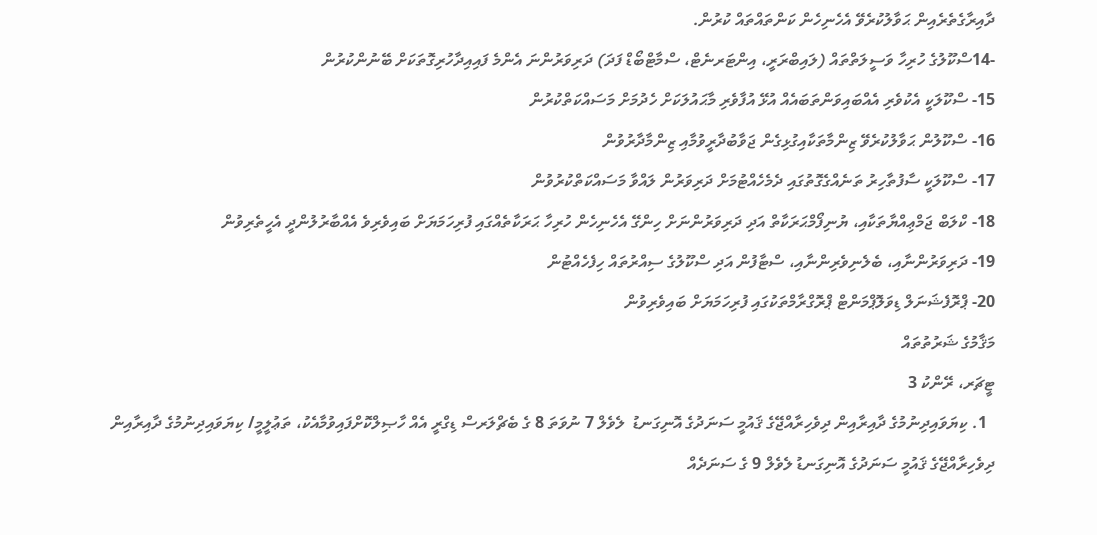ދާއިރާގެތެރެއިން ޙަވާލުކުރެވޭ އެހެނިހެން ކަންތައްތައް ކުރުން.
-14ސްކޫލުގެ ހުރިހާ ވަސީލަތްތައް (ލައިބްރަރީ، އިންޓަރނެޓް، ސްމާޓްބޯޑް ފަދަ) ދަރިވަރުންނަ އެންމެ ފައިއިދާހުރިގޮތަކަށް ބޭނުންކުރުން
15- ސްކޫލަކީ އެކުވެރި އެއްބައިވަންތަބައެއް އުޅޭ އުފާވެރި މާޙައުލަކަށް ހެދުމަށް މަސައްކަތްކުރުން
16- ސްކޫލުން ޙަވާލުކުރެވޭ ޒިންމާތަކާއިގުޅިގެން ޖަވާބުދާރީވުމާއި ޒިންމާދާރުވުން
17- ސްކޫލަކީ ސާފުތާހިރު ތަނެއްގެގޮތުގައި ދެމެހެއްޓުމަށް ދަރިވަރުން ލައްވާ މަސައްކަތްކުރުވުން
18- ކްލަބް ޖަމްޢިއްޔާތަކާއި، ޔުނިފޯމްޙަރަކާތް އަދި ދަރިވަރުންނަށް ހިންގޭ އެހެނިހެން ހުރިހާ ޙަރަކާތެއްގައި ފުރިހަމަޔަށް ބައިވެރިވެ އެއްބާރުލުންދީ އެހީތެރިވުން
19- ދަރިވަރުންނާއި، ބެލެނިވެރިންނާއި، ސްޓާފުން އަދި ސްކޫލުގެ ސިއްރުތައް ހިފެހެއްޓުން
20- ޕްރޮފެޝަނަލް ޑިވަލޮޕްމަންޓް ޕްރޮގްރާމްތަކުގައި ފުރިހަމަޔަށް ބައިވެރިވުން
މަޤާމުގެ ޝަރުތުތައް
ޓީޗަރ، ރޭންކު 3
  1. ކިޔަވައިދިނުމުގެ ދާއިރާއިން ދިވެހިރާއްޖޭގެ ޤައުމީ ސަނަދުގެ އޮނިގަނޑު  ލެވެލް 7 ނުވަތަ 8 ގެ ބެޗްލަރސް ޑިގްރީ އެއް ހާޞިލްކޮށްފައިވުމާއެކު، ތަޢުލީމީ/ ކިޔަވައިދިނުމުގެ ދާއިރާއިން ދިވެހިރާއްޖޭގެ ޤައުމީ ސަނަދުގެ އޮނިގަނޑު ލެވެލް 9 ގެ ސަނަދެއް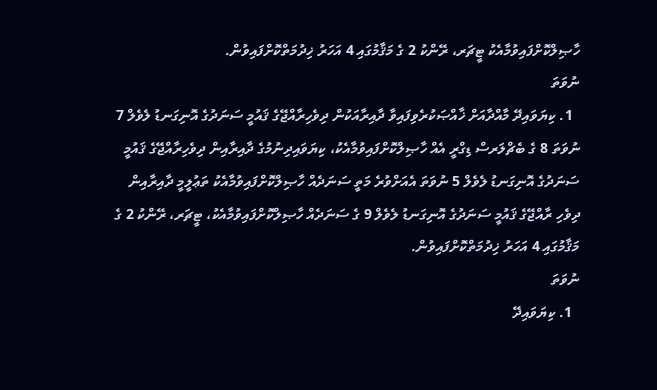ހާޞިލްކޮށްފައިވުމާއެކު ޓީޗަރ، ރޭންކު 2 ގެ މަޤާމުގައި 4 އަހަރު ޚިދުމަތްކޮށްފައިވުން.
ނުވަތަ
  1. ކިޔަވައިދޭ މާއްދާއަށް ޚާއްޞަކުރެވިފައިވާ ދާއިރާއަކުން ދިވެހިރާއްޖޭގެ ޤައުމީ ސަނަދުގެ އޮނިގަނޑު ލެވެލް 7 ނުވަތަ 8 ގެ ބެޗްލަރސް ޑިގްރީ އެއް ހާޞިލްކޮށްފައިވުމާއެކު، ކިޔަވައިދިނުމުގެ ދާއިރާއިން ދިވެހިރާއްޖޭގެ ޤައުމީ ސަނަދުގެ އޮނިގަނޑު ލެވެލް 5 ނުވަތަ އެއަށްވުރެ މަތީ ސަނަދެއް ހާޞިލްކޮށްފައިވުމާއެކު ތަޢުލީމީ ދާއިރާއިން ދިވެހި ރާއްޖޭގެ ޤައުމީ ސަނަދުގެ އޮނިގަނޑު ލެވެލް 9 ގެ ސަނަދެއް ހާޞިލްކޮށްފައިވުމާއެކު، ޓީޗަރ، ރޭންކު 2 ގެ މަޤާމުގައި 4 އަހަރު ޚިދުމަތްކޮށްފައިވުން.
ނުވަތަ
  1. ކިޔަވައިދޭ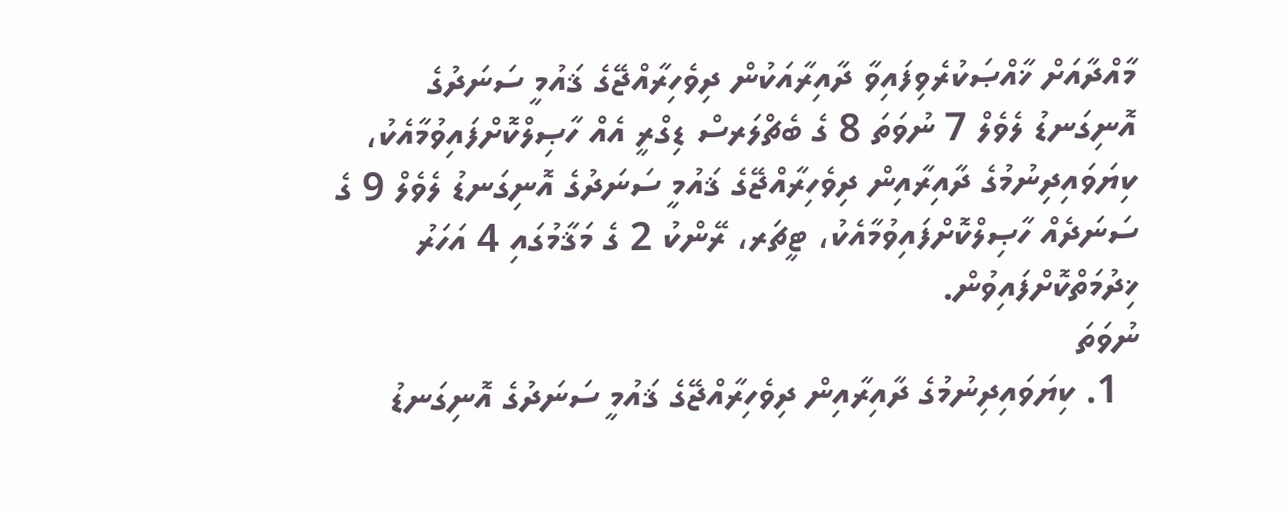މާއްދާއަށް ޚާއްޞަކުރެވިފައިވާ ދާއިރާއަކުން ދިވެހިރާއްޖޭގެ ޤައުމީ ސަނަދުގެ އޮނިގަނޑު ލެވެލް 7 ނުވަތަ 8 ގެ ބެޗްލަރސް ޑިގްރީ އެއް ހާޞިލްކޮށްފައިވުމާއެކު، ކިޔަވައިދިނުމުގެ ދާއިރާއިން ދިވެހިރާއްޖޭގެ ޤައުމީ ސަނަދުގެ އޮނިގަނޑު ލެވެލް 9 ގެ ސަނަދެއް ހާޞިލްކޮށްފައިވުމާއެކު، ޓީޗަރ، ރޭންކު 2 ގެ މަޤާމުގައި 4 އަހަރު ޚިދުމަތްކޮށްފައިވުން.
ނުވަތަ
  1. ކިޔަވައިދިނުމުގެ ދާއިރާއިން ދިވެހިރާއްޖޭގެ ޤައުމީ ސަނަދުގެ އޮނިގަނޑު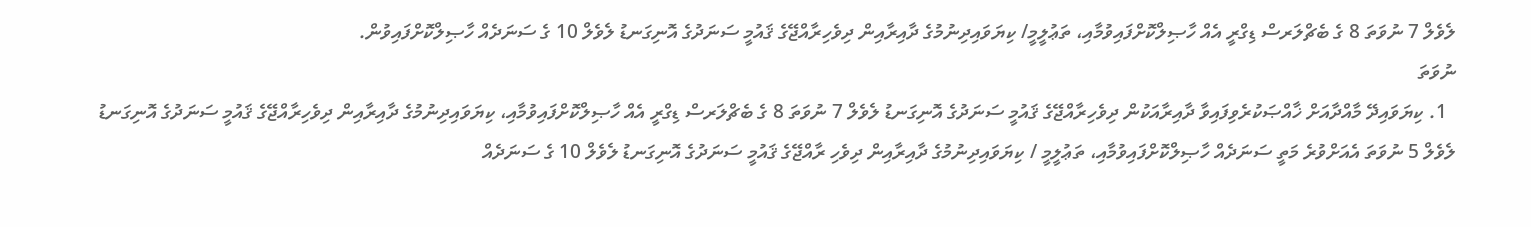ލެވެލް 7 ނުވަތަ 8 ގެ ބެޗްލަރސް ޑިގްރީ އެއް ހާޞިލްކޮށްފައިވުމާއި، ތަޢުލީމީ/ ކިޔަވައިދިނުމުގެ ދާއިރާއިން ދިވެހިރާއްޖޭގެ ޤައުމީ ސަނަދުގެ އޮނިގަނޑު ލެވެލް 10 ގެ ސަނަދެއް ހާޞިލްކޮށްފައިވުން.
ނުވަތަ
  1. ކިޔަވައިދޭ މާއްދާއަށް ޚާއްޞަކުރެވިފައިވާ ދާއިރާއަކުން ދިވެހިރާއްޖޭގެ ޤައުމީ ސަނަދުގެ އޮނިގަނޑު ލެވެލް 7 ނުވަތަ 8 ގެ ބެޗްލަރސް ޑިގްރީ އެއް ހާޞިލްކޮށްފައިވުމާއި، ކިޔަވައިދިނުމުގެ ދާއިރާއިން ދިވެހިރާއްޖޭގެ ޤައުމީ ސަނަދުގެ އޮނިގަނޑު ލެވެލް 5 ނުވަތަ އެއަށްވުރެ މަތީ ސަނަދެއް ހާޞިލްކޮށްފައިވުމާއި، ތަޢުލީމީ / ކިޔަވައިދިނުމުގެ ދާއިރާއިން ދިވެހި ރާއްޖޭގެ ޤައުމީ ސަނަދުގެ އޮނިގަނޑު ލެވެލް 10 ގެ ސަނަދެއް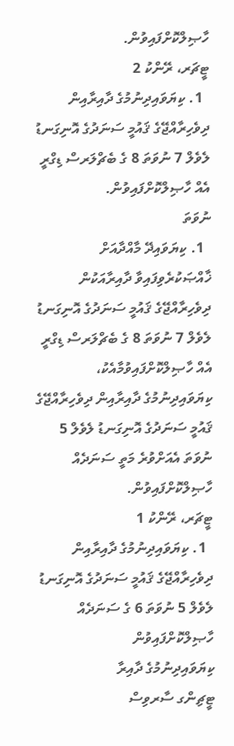ހާޞިލްކޮށްފައިވުން.
ޓީޗަރ، ރޭންކު 2
  1. ކިޔަވައިދިނުމުގެ ދާއިރާއިން ދިވެހިރާއްޖޭގެ ޤައުމީ ސަނަދުގެ އޮނިގަނޑު  ލެވެލް 7 ނުވަތަ 8 ގެ ބެޗްލަރސް ޑިގްރީ އެއް ހާޞިލްކޮށްފައިވުން.
ނުވަތަ
  1. ކިޔަވައިދޭ މާއްދާއަށް ޚާއްޞަކުރެވިފައިވާ ދާއިރާއަކުން ދިވެހިރާއްޖޭގެ ޤައުމީ ސަނަދުގެ އޮނިގަނޑު ލެވެލް 7 ނުވަތަ 8 ގެ ބެޗްލަރސް ޑިގްރީ އެއް ހާޞިލްކޮށްފައިވުމާއެކު، ކިޔަވައިދިނުމުގެ ދާއިރާއިން ދިވެހިރާއްޖޭގެ ޤައުމީ ސަނަދުގެ އޮނިގަނޑު ލެވެލް 5 ނުވަތަ އެއަށްވުރެ މަތީ ސަނަދެއް ހާޞިލްކޮށްފައިވުން.
ޓީޗަރ، ރޭންކު 1
  1. ކިޔަވައިދިނުމުގެ ދާއިރާއިން ދިވެހިރާއްޖޭގެ ޤައުމީ ސަނަދުގެ އޮނިގަނޑު  ލެވެލް 5 ނުވަތަ 6 ގެ ސަނަދެއް ހާޞިލްކޮށްފައިވުން
ކިޔަވައިދިނުމުގެ ދާއިރާ
ޓީޗިންގ ސާރވިސް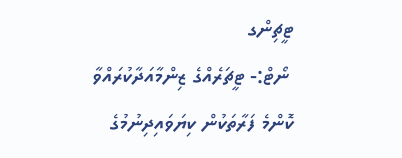ޓީޗިންގ
 ނޯޓް:- ޓީޗަރެއްގެ ޒިންމާއަދާކުރައްވާ ކޮންމެ ފަރާތަކުން ކިޔަވައިދިނުމުގެ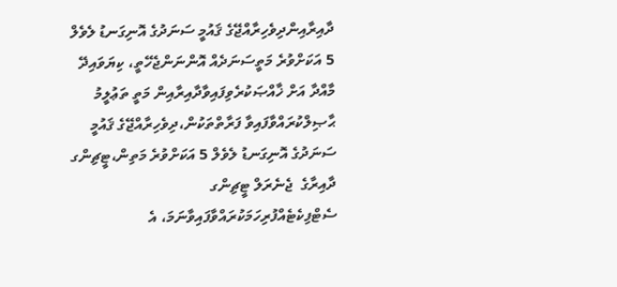ދާއިރާއިންދިވެހިރާއްޖޭގެ ޤައުމީ ސަނަދުގެ އޮނިގަނޑު ލެވެލް 5 އަކަށްވުރެ މަތީސަނަދެއް އޮންނަންޖެހޭތީ، ކިޔަވައިދޭ މާއްދާ އަށް ޚާއްޞަކުރެވިފައިވާދާއިރާއިން މަތީ ތަޢުލީމު ޙާޞިލްކުރައްވާފައިވާ ފަރާތްތަކުން،ދިވެހިރާއްޖޭގެ ޤައުމީ ސަނަދުގެ އޮނިގަނޑު ލެވެލް 5 އަކަށްވުރެ މަތިން،ޓީޗިންގ ދާއިރާގެ  ޖެނެރަލް ޓީޗިންގ ސެޓްފިކެޓެއްފުރިހަމަކުރައްވާފައިވާނަމަ، އެ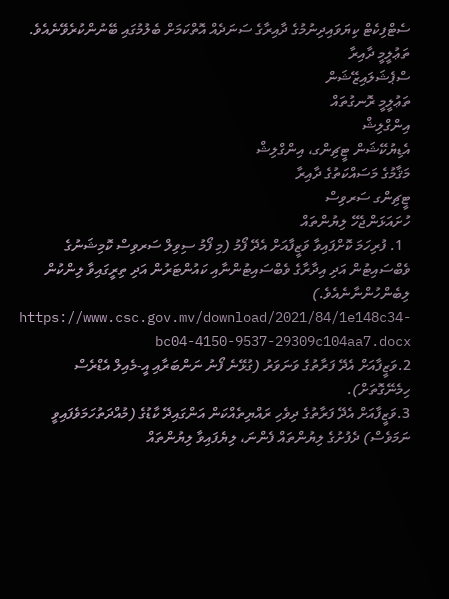ސެޓްފިކެޓް ކިޔަވައިދިނުމުގެ ދާއިރާގެ ސަނަދެއް އޮތްކަމަށް ބެލުމުގައި ބޭނުންކުރެވޭނެއެވެ.
ތަޢުލީމީ ދާއިރާ
ސްޕެޝަލައިޒޭޝަން
ތަޢުލީމީ ރޮނގުތައް
އިންގްލިޝް
އެޑިޔުކޭޝަން ޓީޗިންގ، އިންގްލިޝް
މަޤާމުގެ މަސައްކަތުގެ ދާއިރާ
ޓީޗިންގ ސަރވިސް
ހުށައަޅަންޖެހޭ ލިޔުންތައް
  1. ފުރިހަމަ ކޮށްފައިވާ ވަޒީފާއަށް އެދޭ ފޯމު (މި ފޯމު ސިވިލް ސަރވިސް ކޮމިޝަނުގެ ވެބްސައިޓުން އަދި އިދާރާގެ ވެބްސައިޓުންނާއި ކައުންޓަރުން އަދި ތިރީގައިވާ ލިންކުން ލިބެންހުންނާނެއެވެ.)  https://www.csc.gov.mv/download/2021/84/1e148c34-bc04-4150-9537-29309c104aa7.docx
2.ވަޒީފާއަށް އެދޭ ފަރާތުގެ ވަނަވަރު (ގުޅޭނެ ފޯނު ނަންބަރާއި އީ-މެއިލް އެޑްރެސް ހިމެނޭގޮތަށް).
3.ވަޒީފާއަށް އެދޭ ފަރާތުގެ ދިވެހި ރައްޔިތެއްކަން އަންގައިދޭ ކާޑުގެ (މުއްދަތުހަމަވެފައިވީ ނަމަވެސް) ދެފުށުގެ ލިޔުންތައް ފެންނަ، ލިޔެފައިވާ ލިޔުންތައް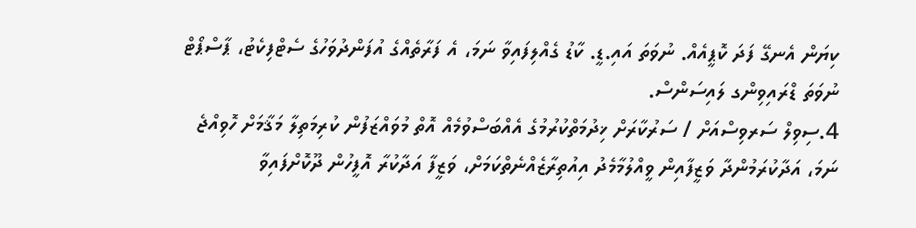ކިޔަން އެނގޭ ފަދަ ކޮޕީއެއް. ނުވަތަ އައި.ޑީ. ކާޑު ގެއްލިފައިވާ ނަމަ، އެ ފަރާތެއްގެ އުފަންދުވަހުގެ ސެޓްފިކެޓު، ޕާސްޕޯޓް ނުވަތަ ޑްރައިވިންގ ލައިސަންސް.
4.ސިވިލް ސަރވިސްއަށް / ސަރުކާރަށް ޚިދުމަތްކުރުމުގެ އެއްބަސްވުމެއް އޮތް މުވައްޒަފުން ކުރިމަތިލާ މަޤާމަށް ހޮވިއްޖެ ނަމަ، އަދާކުރަމުންދާ ވަޒީފާއިން ވީއްލުމާމެދު އިއުތިރާޒެއްނެތްކަމަށް، ވަޒީފާ އަދާކުރާ އޮފީހުން ދޫކޮށްފައިވާ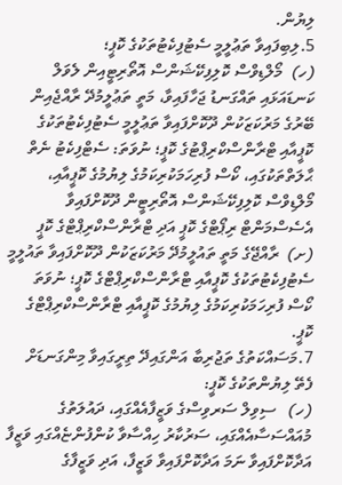ލިޔުން.
5.ލިބިފައިވާ ތަޢުލީމީ ސެޓުފިކެޓުތަކުގެ ކޮޕީ؛
(ހ)  މޯލްޑިވްސް ކޮލިފިކޭޝަންސް އޮތޯރިޓީއިން ލެވަލް ކަނޑައަޅައި ތައްގަނޑު ޖަހާފައިވާ، މަތީ ތަޢުލީމުދޭ ރާއްޖެއިން ބޭރުގެ މަރުކަޒަކުން ދޫކޮށްފައިވާ ތަޢުލީމީ ސެޓުފިކެޓުތަކުގެ ކޮޕީއާއި ޓްރާންސްކްރިޕްޓުގެ ކޮޕީ؛ ނުވަތަ: ސެޓްފިކެޓު ނެތް ޙާލަތްތަކުގައި، ކޯސް ފުރިހަމަކުރިކަމުގެ ލިޔުމުގެ ކޮޕީއާއި، މޯލްޑިވްސް ކޮލިފިކޭޝަންސް އޮތޯރިޓީން ދޫކޮށްފައިވާ އެސެސްމަންޓް ރިޕޯޓްގެ ކޮޕީ އަދި ޓްރާންސްކްރިޕްޓްގެ ކޮޕީ
(ށ)  ރާއްޖޭގެ މަތީ ތައުލީމުދޭ މަރުކަޒަކުން ދޫކޮށްފައިވާ ތައުލީމީ ސެޓުފިކެޓުތަކުގެ ކޮޕީއާއި ޓްރާންސްކްރިޕްޓްގެ ކޮޕީ؛ ނުވަތަ ކޯސް ފުރިހަމަކުރިކަމުގެ ލިޔުމުގެ ކޮޕީއާއި ޓްރާންސްކްރިޕްޓްގެ ކޮޕީ.
7.މަސައްކަތުގެ ތަޖުރިބާ އަންގައިދޭ ތިރީގައިވާ މިންގަނޑަށް ފެތޭ ލިޔުންތަކުގެ ކޮޕީ:
(ހ)   ސިވިލް ސަރވިސްގެ ވަޒީފާއެއްގައި، ދައުލަތުގެ މުއައްސަސާއެއްގައި، ސަރުކާރު ހިއްސާވާ ކުންފުންޏެއްގައި ވަޒީފާ އަދާކޮށްފައިވާ ނަމަ އަދާކޮށްފައިވާ ވަޒީފާ، އަދި ވަޒީފާގެ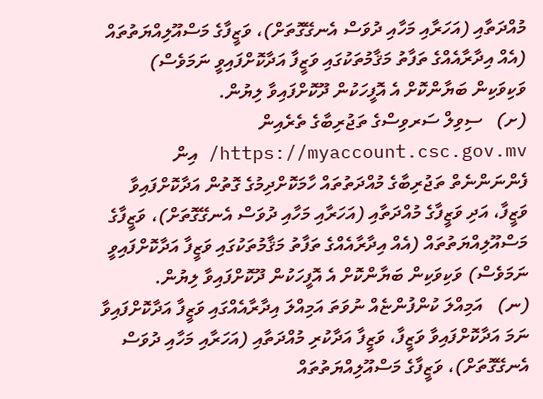މުއްދަތާއި (އަހަރާއި މަހާއި ދުވަސް އެނގޭގޮތަށް)، ވަޒީފާގެ މަސްއޫލިއްޔަތުތައް (އެއް އިދާރާއެއްގެ ތަފާތު މަޤާމުތަކުގައި ވަޒީފާ އަދާކޮށްފައިވީ ނަމަވެސް) ވަކިވަކިން ބަޔާންކޮށް އެ އޮފީހަކުން ދޫކޮށްފައިވާ ލިޔުން.
(ށ)   ސިވިލް ސަރވިސްގެ ތަޖުރިބާގެ ތެރެއިން https://myaccount.csc.gov.mv/ އިން ފެންނަންނެތް ތަޖުރިބާގެ މުއްދަތުތައް ހާމަކޮށްދިމުގެ ގޮތުން އަދާކޮށްފައިވާ ވަޒީފާ، އަދި ވަޒީފާގެ މުއްދަތާއި (އަހަރާއި މަހާއި ދުވަސް އެނގޭގޮތަށް)، ވަޒީފާގެ މަސްއޫލިއްޔަތުތައް (އެއް އިދާރާއެއްގެ ތަފާތު މަޤާމުތަކުގައި ވަޒީފާ އަދާކޮށްފައިވީ ނަމަވެސް) ވަކިވަކިން ބަޔާންކޮށް އެ އޮފީހަކުން ދޫކޮށްފައިވާ ލިޔުން.
(ނ)   އަމިއްލަ ކުންފުންޏެއް ނުވަތަ އަމިއްލަ އިދާރާއެއްގައި ވަޒީފާ އަދާކޮށްފައިވާ ނަމަ އަދާކޮށްފައިވާ ވަޒީފާ، ވަޒީފާ އަދާކުރި މުއްދަތާއި (އަހަރާއި މަހާއި ދުވަސް އެނގޭގޮތަށް)، ވަޒީފާގެ މަސްއޫލިއްޔަތުތައް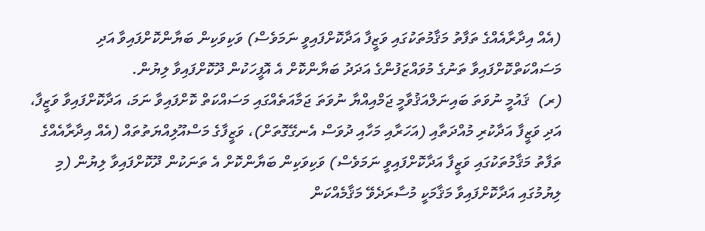(އެއް އިދާރާއެއްގެ ތަފާތު މަޤާމުތަކުގައި ވަޒީފާ އަދާކޮށްފައިވީ ނަމަވެސް) ވަކިވަކިން ބަޔާންކޮށްފައިވާ އަދި މަސައްކަތްކޮށްފައިވާ ތަނުގެ މުވައްޒަފުންގެ އަދަދު ބަޔާންކޮށް އެ އޮފީހަކުން ދޫކޮށްފައިވާ ލިޔުން.
(ރ)  ޤައުމީ ނުވަތަ ބައިނަލްއަޤުވާމީ ޖަމްއިއްޔާ ނުވަތަ ޖަމާއަތެއްގައި މަސައްކަތް ކޮށްފައިވާ ނަމަ، އަދާކޮށްފައިވާ ވަޒީފާ، އަދި ވަޒީފާ އަދާކުރި މުއްދަތާއި (އަހަރާއި މަހާއި ދުވަސް އެނގޭގޮތަށް)، ވަޒީފާގެ މަސްއޫލިއްޔަތުތައް (އެއް އިދާރާއެއްގެ ތަފާތު މަޤާމުތަކުގައި ވަޒީފާ އަދާކޮށްފައިވީ ނަމަވެސް) ވަކިވަކިން ބަޔާންކޮށް އެ ތަނަކުން ދޫކޮށްފައިވާ ލިޔުން (މި ލިޔުމުގައި އަދާކޮށްފައިވާ މަޤާމަކީ މުސާރަދެވޭ މަޤާމެއްކަން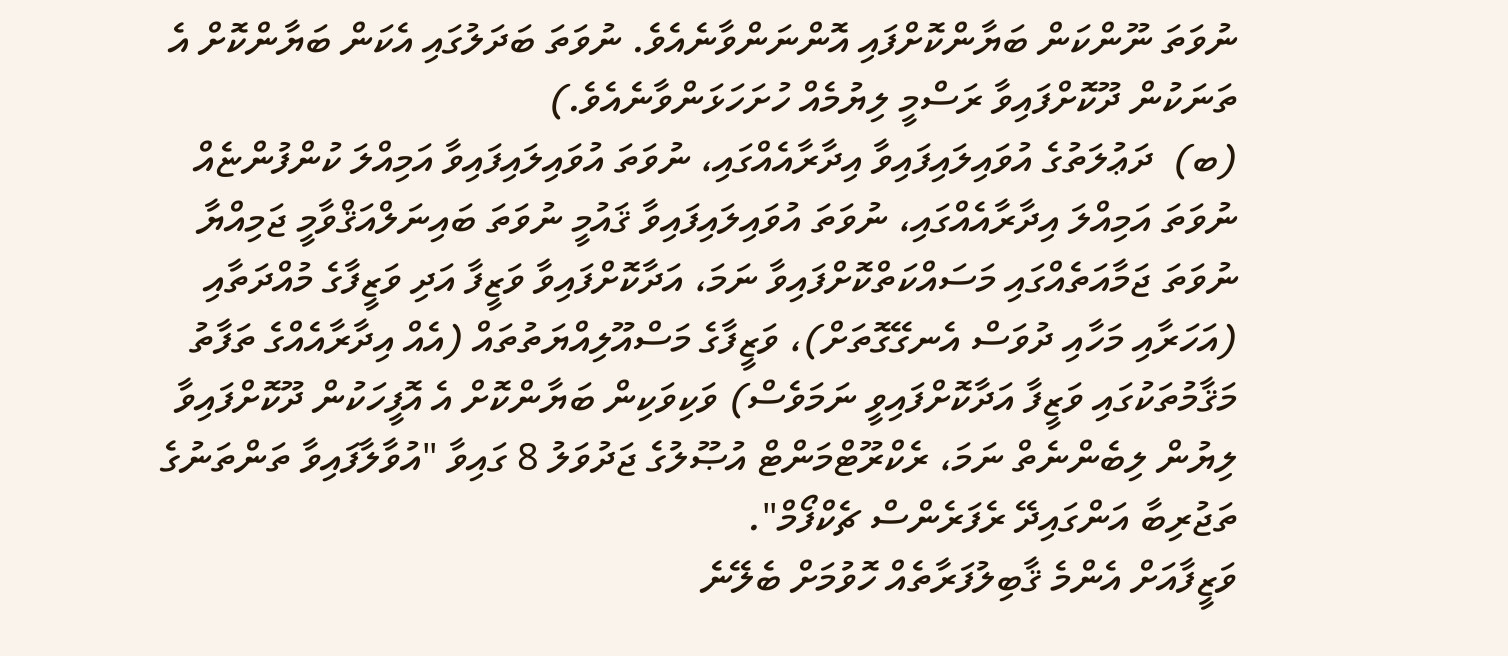ނުވަތަ ނޫންކަން ބަޔާންކޮށްފައި އޮންނަންވާނެއެވެ. ނުވަތަ ބަދަލުގައި އެކަން ބަޔާންކޮށް އެ ތަނަކުން ދޫކޮށްފައިވާ ރަސްމީ ލިޔުމެއް ހުށަހަޅަންވާނެއެވެ.)
(ބ)  ދަޢުލަތުގެ އުވައިލައިފައިވާ އިދާރާއެއްގައި، ނުވަތަ އުވައިލައިފައިވާ އަމިއްލަ ކުންފުންޏެއް ނުވަތަ އަމިއްލަ އިދާރާއެއްގައި، ނުވަތަ އުވައިލައިފައިވާ ޤައުމީ ނުވަތަ ބައިނަލްއަޤްވާމީ ޖަމިއްޔާ ނުވަތަ ޖަމާއަތެއްގައި މަސައްކަތްކޮށްފައިވާ ނަމަ، އަދާކޮށްފައިވާ ވަޒީފާ އަދި ވަޒީފާގެ މުއްދަތާއި (އަހަރާއި މަހާއި ދުވަސް އެނގޭގޮތަށް)، ވަޒީފާގެ މަސްއޫލިއްޔަތުތައް (އެއް އިދާރާއެއްގެ ތަފާތު މަޤާމުތަކުގައި ވަޒީފާ އަދާކޮށްފައިވީ ނަމަވެސް) ވަކިވަކިން ބަޔާންކޮށް އެ އޮފީހަކުން ދޫކޮށްފައިވާ ލިޔުން ލިބެންނެތް ނަމަ، ރެކްރޫޓްމަންޓް އުޞޫލުގެ ޖަދުވަލު 8 ގައިވާ "އުވާލާފައިވާ ތަންތަނުގެ ތަޖުރިބާ އަންގައިދޭ ރެފަރެންސް ޗެކްފޯމް".
ވަޒީފާއަށް އެންމެ ޤާބިލުފަރާތެއް ހޮވުމަށް ބެލޭނެ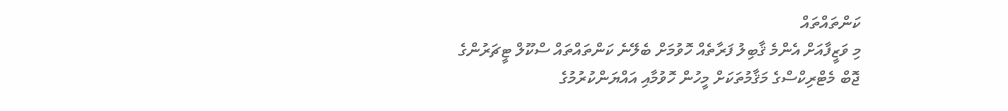ކަންތައްތައް
މި ވަޒީފާއަށް އެންމެ ޤާބިލު ފަރާތެއް ހޮވުމަށް ބެލޭނެ ކަންތައްތައް ސްކޫލް ޓީޗަރުންގެ ޖޮބް މެޓްރިކްސްގެ މަޤާމުތަކަށް މީހުން ހޮވުމާއި އައްޔަންކުރުމުގެ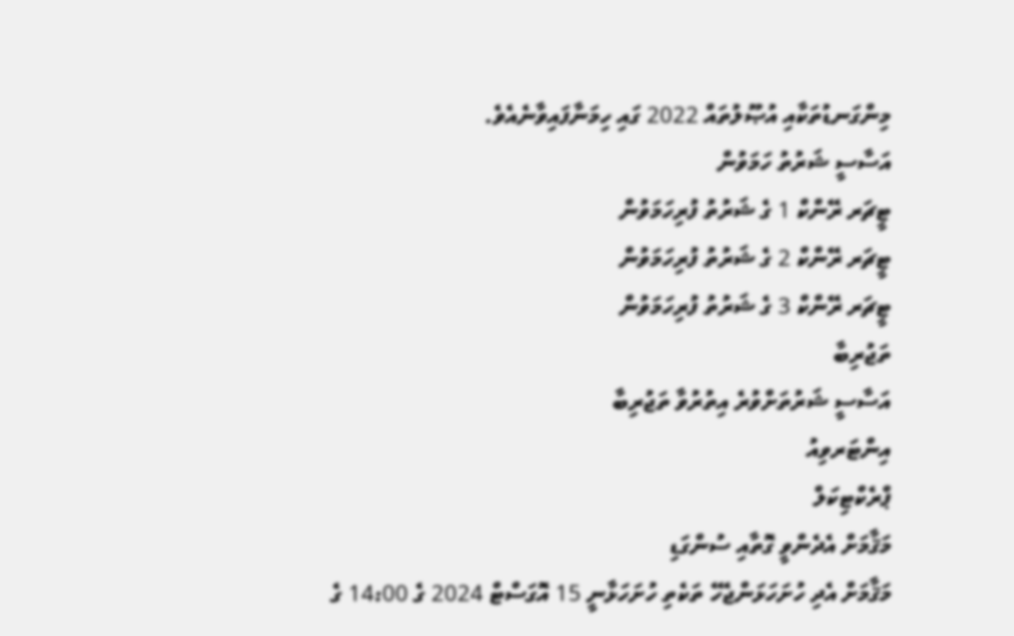މިންގަނޑުތަކާއި އުޞޫލުތައް 2022 ގައި ހިމަނާފައިވާނެއެވެ.
އަސާސީ ޝަރުތު ހަމަވުން
ޓީޗަރ ރޭންކް 1 ގެ ޝަރުތު ފުރިހަމަވުން
ޓީޗަރ ރޭންކް 2 ގެ ޝަރުތު ފުރިހަމަވުން
ޓީޗަރ ރޭންކް 3 ގެ ޝަރުތު ފުރިހަމަވުން
ތަޖުރިބާ
އަސާސީ ޝަރުތަށްވުރެ އިތުރުވާ ތަޖުރިބާ
އިންޓަރވިއު
ޕްރެކްޓިކަލް
މަޤާމަށް އެދެންވީ ގޮތާއި ސުންގަޑި
މަޤާމަށް އެދި ހުށަހަޅަންޖެހޭ ތަކެތި ހުށަހަޅާނީ 15 އޮގަސްޓް 2024 ގެ 14:00 ގެ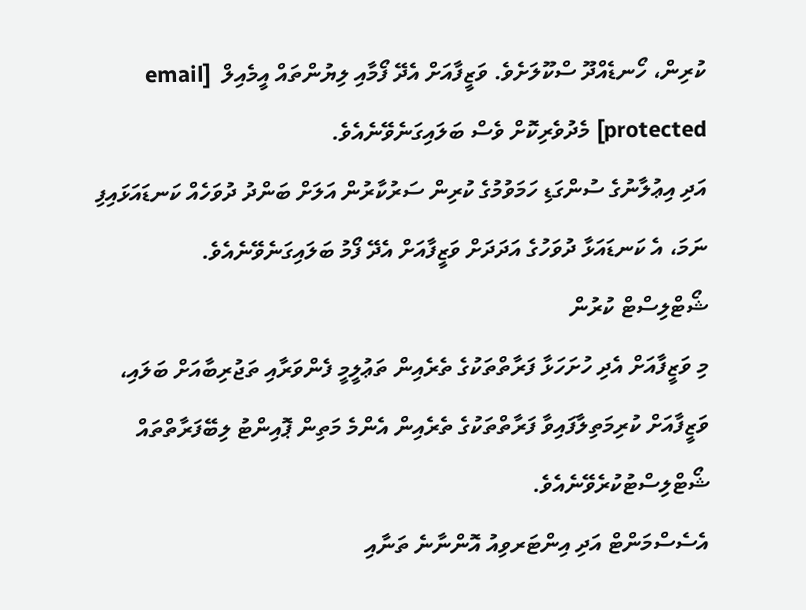ކުރިން، ހޯނޑެއްދޫ ސްކޫލަށެވެ. ވަޒީފާއަށް އެދޭ ފޯމާއި ލިޔުންތައް އީމެއިލް  [email protected] މެދުވެރިކޮށް ވެސް ބަލައިގަނެވޭނެއެވެ.
އަދި އިޢުލާނުގެ ސުންގަޑި ހަމަވުމުގެ ކުރިން ސަރުކާރުން އަލަށް ބަންދު ދުވަހެއް ކަނޑައަޅައިފި ނަމަ، އެ ކަނޑައަޅާ ދުވަހުގެ އަދަދަށް ވަޒީފާއަށް އެދޭ ފޯމު ބަލައިގަނެވޭނެއެވެ.
ޝޯޓްލިސްޓް ކުރުން
މި ވަޒީފާއަށް އެދި ހުށަހަޅާ ފަރާތްތަކުގެ ތެރެއިން ތަޢުލީމީ ފެންވަރާއި ތަޖުރިބާއަށް ބަލައި، ވަޒީފާއަށް ކުރިމަތިލާފައިވާ ފަރާތްތަކުގެ ތެރެއިން އެންމެ މަތިން ޕޮއިންޓު ލިބޭފަރާތްތައް ޝޯޓްލިސްޓުކުރެވޭނެއެވެ.
އެސެސްމަންޓް އަދި އިންޓަރވިއު އޮންނާނެ ތަނާއި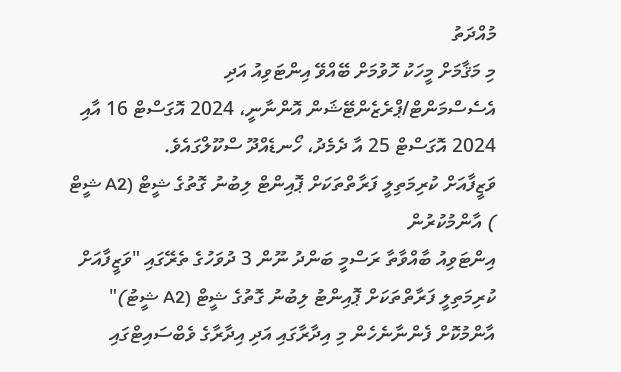މުއްދަތު
މި މަޤާމަށް މީހަކު ހޮވުމަށް ބޭއްވޭ އިންޓަވިއު އަދި އެސެސްމަންޓް/ޕްރެޒެންޓޭޝަން އޮންނާނީ، 2024 އޮގަސްޓް 16 އާއި 2024 އޮގަސްޓް 25 އާ ދެމެދު، ހޯނޑެއްދޫ ސްކޫލްގައެވެ.
ވަޒީފާއަށް ކުރިމަތިލީ ފަރާތްތަކަށް ޕޮއިންޓް ލިބުނު ގޮތުގެ ޝީޓް (A2 ޝީޓް ) އާންމުކުރުން
އިންޓަވިއު ބާއްވާތާ ރަސްމީ ބަންދު ނޫން 3 ދުވަހުގެ ތެރޭގައި "ވަޒީފާއަށް ކުރިމަތިލީ ފަރާތްތަކަށް ޕޮއިންޓު ލިބުނު ގޮތުގެ ޝީޓް (A2 ޝީޓު)" އާންމުކޮށް ފެންނާނެހެން މި އިދާރާގައި އަދި އިދާރާގެ ވެބްސައިޓްގައި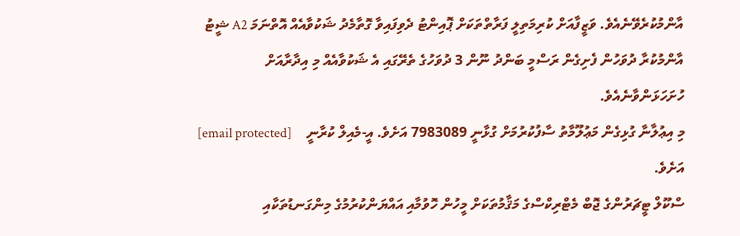އާންމުކުރެވޭނެއެވެ. ވަޒީފާއަށް ކުރިމަތިލީ ފަރާތްތަކަށް ޕޮއިންޓު ދެވިފައިވާ ގޮތާމެދު ޝަކުވާއެއް އޮތްނަމަ A2 ޝީޓު އާންމުކުރާ ދުވަހުން ފެށިގެން ރަސްމީ ބަންދު ނޫން 3 ދުވަހުގެ ތެރޭގައި އެ ޝަކުވާއެއް މި އިދާރާއަށް ހުށަހަޅަންވާނެއެވެ.
މި އިޢުލާނާ ގުޅިގެން މަޢުލޫމާތު ސާފުކުރުމަށް ގުޅާނީ 7983089 އަށެވެ. އީ-މެއިލް ކުރާނީ    [email protected]  އަށެވެ.
ސްކޫލް ޓީޗަރުންގެ ޖޮބް މެޓްރިކްސްގެ މަޤާމުތަކަށް މީހުން ހޮވުމާއި އައްޔަންކުރުމުގެ މިންގަނޑުތަކާއި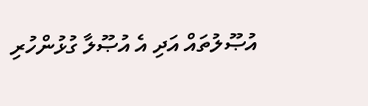އުޞޫލުތައް އަދި އެ އުޞޫލާ ގުޅުންހުރި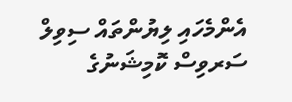އެންމެހައި ލިޔުންތައް ސިވިލް ސަރވިސް ކޮމިޝަނުގެ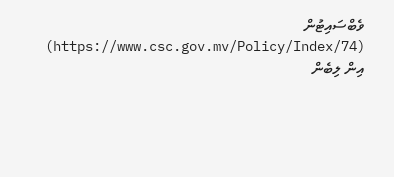ވެބްސައިޓުން (https://www.csc.gov.mv/Policy/Index/74) އިން ލިބެން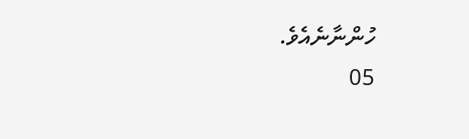ހުންނާނެއެވެ.
05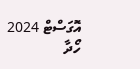އޮގަސްޓް 2024
ހޯދާ